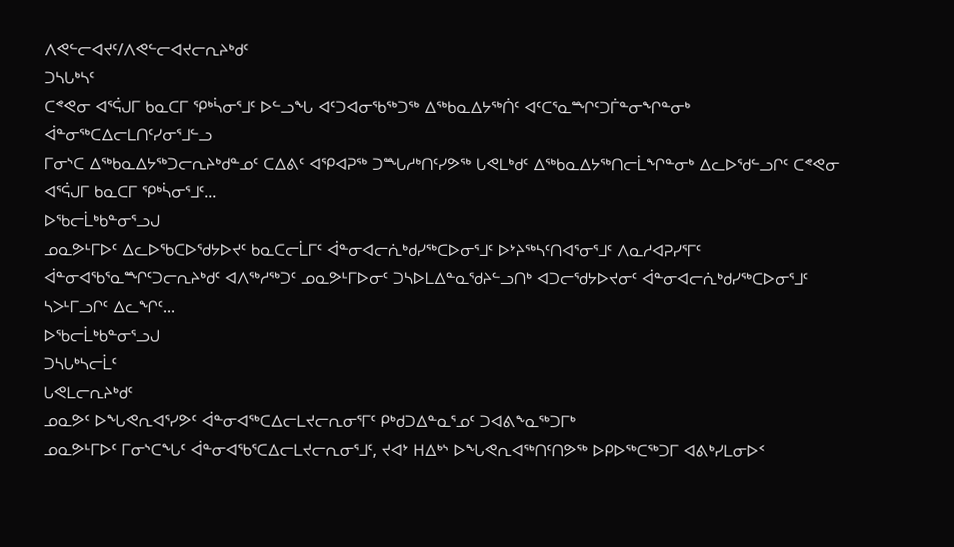ᐱᕙᓪᓕᐊᔪᑦ/ᐱᕙᓪᓕᐊᔪᓕᕆᔨᒃᑯᑦ
ᑐᓴᒐᒃᓴᑦ
ᑕᕝᕙᓂ ᐊᕐᕌᒍᒥ ᑲᓇᑕᒥ ᕿᒃᓵᓂᕐᒧᑦ ᐅᓪᓗᖓ ᐊᑦᑐᐊᓂᖃᖅᑐᖅ ᐃᖅᑲᓇᐃᔭᖅᑏᑦ ᐊᑦᑕᕐᓇᙱᑦᑐᒦᓐᓂᖏᓐᓂᒃ ᐋᓐᓂᖅᑕᐃᓕᒪᑎᑦᓯᓂᕐᒧᓪᓗ
ᒥᓂᔅᑕ ᐃᖅᑲᓇᐃᔭᖅᑐᓕᕆᔨᒃᑯᓐᓄᑦ ᑕᐃᕕᑦ ᐊᕿᐊᕈᖅ ᑐᙵᓱᒃᑎᑦᓯᕗᖅ ᒐᕙᒪᒃᑯᑦ ᐃᖅᑲᓇᐃᔭᖅᑎᓕᒫᖏᓐᓂᒃ ᐃᓚᐅᖁᓪᓗᒋᑦ ᑕᕝᕙᓂ ᐊᕐᕌᒍᒥ ᑲᓇᑕᒥ ᕿᒃᓵᓂᕐᒧᑦ...
ᐅᖃᓕᒫᒃᑲᓐᓂᕐᓗᒍ
ᓄᓇᕗᒻᒥᐅᑦ ᐃᓚᐅᖃᑕᐅᖁᔭᐅᔪᑦ ᑲᓇᑕᓕᒫᒥᑦ ᐋᓐᓂᐊᓕᕇᒃᑯᓯᖅᑕᐅᓂᕐᒧᑦ ᐅᔾᔨᖅᓴᑦᑎᐊᕐᓂᕐᒧᑦ ᐱᓇᓱᐊᕈᓯᕐᒥᑦ
ᐋᓐᓂᐊᖃᕐᓇᙱᑦᑐᓕᕆᔨᒃᑯᑦ ᐊᐱᖅᓱᖅᑐᑦ ᓄᓇᕗᒻᒥᐅᓂᑦ ᑐᓴᐅᒪᐃᓐᓇᖁᔨᓪᓗᑎᒃ ᐊᑐᓕᖁᔭᐅᔪᓂᑦ ᐋᓐᓂᐊᓕᕇᒃᑯᓯᖅᑕᐅᓂᕐᒧᑦ ᓴᐳᒻᒥᓗᒋᑦ ᐃᓚᖏᑦ...
ᐅᖃᓕᒫᒃᑲᓐᓂᕐᓗᒍ
ᑐᓴᒐᒃᓴᓕᒫᑦ
ᒐᕙᒪᓕᕆᔨᒃᑯᑦ
ᓄᓇᕗᑦ ᐅᖓᕙᕆᐊᕐᓯᕗᑦ ᐋᓐᓂᐊᖅᑕᐃᓕᒪᔪᓕᕆᓂᕐᒥᑦ ᑭᒃᑯᑐᐃᓐᓇᕐᓄᑦ ᑐᐊᕕᖕᓇᖅᑐᒥᒃ
ᓄᓇᕗᒻᒥᐅᑦ ᒥᓂᔅᑕᖓᑦ ᐋᓐᓂᐊᖃᕐᑕᐃᓕᒪᔪᓕᕆᓂᕐᒧᑦ, ᔪᐊᔾ ᕼᐃᒃᔅ ᐅᖓᕙᕆᐊᖅᑎᑦᑎᕗᖅ ᐅᑭᐅᖅᑕᖅᑐᒥ ᐊᕕᒃᓯᒪᓂᐅᑉ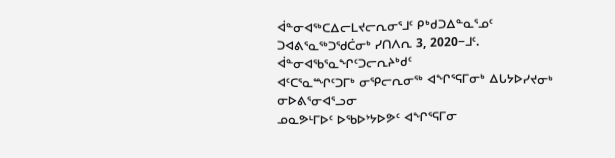ᐋᓐᓂᐊᖅᑕᐃᓕᒪᔪᓕᕆᓂᕐᒧᑦ ᑭᒃᑯᑐᐃᓐᓇᕐᓄᑦ ᑐᐊᕕᕐᓇᖅᑐᖁᑖᓂᒃ ᓯᑎᐱᕆ 3, 2020−ᒧᑦ.
ᐋᓐᓂᐊᖃᕐᓇᖏᑦᑐᓕᕆᔨᒃᑯᑦ
ᐊᑦᑕᕐᓇᙱᑦᑐᒥᒃ ᓂᕿᓕᕆᓂᖅ ᐊᖏᕐᕋᒥᓂᒃ ᐃᒐᔭᐅᓯᔪᓂᒃ ᓂᐅᕕᕐᓂᐊᕐᓗᓂ
ᓄᓇᕗᒻᒥᐅᑦ ᐅᖃᐅᔾᔭᐅᕗᑦ ᐊᖏᕐᕋᒥᓂ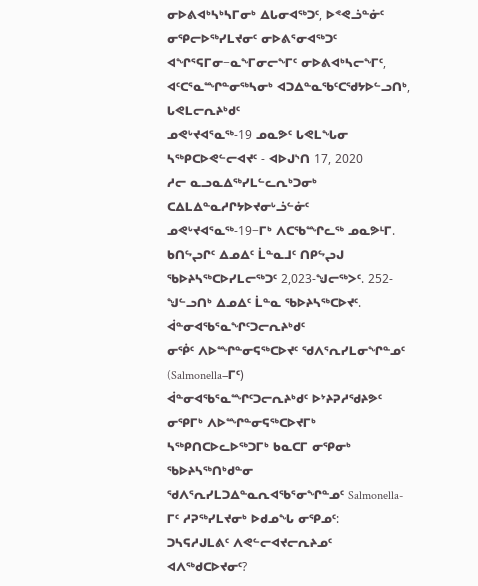ᓂᐅᕕᐊᒃᓴᒃᓴᒥᓂᒃ ᐃᒐᓂᐊᖅᑐᑦ, ᐅᕝᕙᓘᓐᓃᑦ ᓂᕿᓕᐅᖅᓯᒪᔪᓂᑦ ᓂᐅᕕᕐᓂᐊᖅᑐᑦ ᐊᖏᕐᕋᒥᓂ−ᓇᖕᒥᓂᓕᖕᒥᑦ ᓂᐅᕕᐊᒃᓴᓕᖕᒥᑦ, ᐊᑦᑕᕐᓇᙱᓐᓂᖅᓴᓂᒃ ᐊᑐᐃᓐᓇᖃᑦᑕᖁᔭᐅᓪᓗᑎᒃ,
ᒐᕙᒪᓕᕆᔨᒃᑯᑦ
ᓄᕙᒡᔪᐊᕐᓇᖅ-19 ᓄᓇᕗᑦ ᒐᕙᒪᖓᓂ ᓴᖅᑭᑕᐅᕙᓪᓕᐊᔪᑦ - ᐊᐅᒍᔅᑎ 17, 2020
ᓱᓕ ᓇᓗᓇᐃᖅᓯᒪᓪᓚᕆᒃᑐᓂᒃ ᑕᐃᒪᐃᓐᓇᓱᒋᔭᐅᔪᓂᒡᓘᓪᓃᑦ ᓄᕙᒡᔪᐊᕐᓇᖅ-19−ᒥᒃ ᐱᑕᖃᙱᓚᖅ ᓄᓇᕗᒻᒥ. ᑲᑎᖦᖢᒋᑦ ᐃᓄᐃᑦ ᒫᓐᓇᒧᑦ ᑎᑭᖦᖢᒍ ᖃᐅᔨᓴᖅᑕᐅᓯᒪᓕᖅᑐᑦ 2,023-ᖑᓕᖅᐳᑦ. 252-ᖑᓪᓗᑎᒃ ᐃᓄᐃᑦ ᒫᓐᓇ ᖃᐅᔨᓴᖅᑕᐅᔪᑦ.
ᐋᓐᓂᐊᖃᕐᓇᖏᑦᑐᓕᕆᔨᒃᑯᑦ
ᓂᖀᑦ ᐱᐅᙱᓐᓂᕋᖅᑕᐅᔪᑦ ᖁᐱᕐᕆᓯᒪᓂᖏᓐᓄᑦ (Salmonella−ᒥᑦ)
ᐋᓐᓂᐊᖃᕐᓇᙱᑦᑐᓕᕆᔨᒃᑯᑦ ᐅᔾᔨᕈᓱᖁᔨᕗᑦ ᓂᕿᒥᒃ ᐱᐅᙱᓐᓂᕋᖅᑕᐅᔪᒥᒃ ᓴᖅᑭᑎᑕᐅᓚᐅᖅᑐᒥᒃ ᑲᓇᑕᒥ ᓂᕿᓂᒃ ᖃᐅᔨᓴᖅᑎᒃᑯᓐᓂ ᖁᐱᕐᕆᓯᒪᑐᐃᓐᓇᕆᐊᖃᕐᓂᖏᓐᓄᑦ Salmonella-ᒥᑦ ᓱᕈᖅᓯᒪᔪᓂᒃ ᐅᑯᓄᖓ ᓂᕿᓄᑦ:
ᑐᓴᕋᓱᒍᒪᕕᑦ ᐱᕙᓪᓕᐊᔪᓕᕆᔨᓄᑦ ᐊᐱᖅᑯᑕᐅᔪᓂᑦ?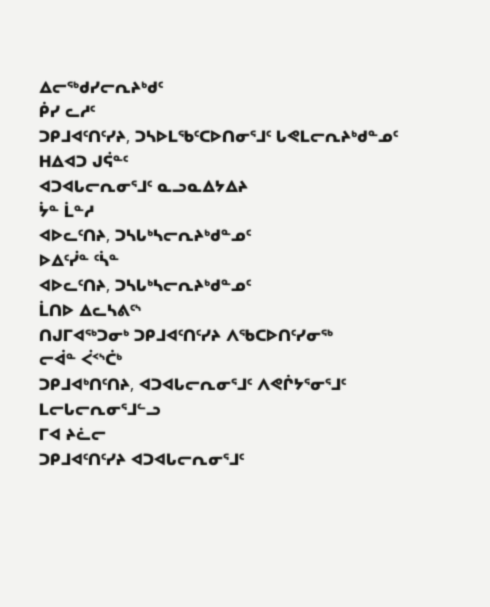ᐃᓕᖅᑯᓯᓕᕆᔨᒃᑯᑦ
ᑮᓯ ᓚᓱᑦ
ᑐᑭᒧᐊᑦᑎᑦᓯᔨ, ᑐᓴᐅᒪᖃᑦᑕᐅᑎᓂᕐᒧᑦ ᒐᕙᒪᓕᕆᔨᒃᑯᓐᓄᑦ
ᕼᐃᐊᑐ ᒍᕌᓐᑦ
ᐊᑐᐊᒐᓕᕆᓂᕐᒧᑦ ᓇᓗᓇᐃᔭᐃᔨ
ᔮᓐ ᒫᓐᓱ
ᐊᐅᓚᑦᑎᔨ, ᑐᓴᒐᒃᓴᓕᕆᔨᒃᑯᓐᓄᑦ
ᐅᐃᑦᓰᓐ ᑦᓵᓐ
ᐊᐅᓚᑦᑎᔨ, ᑐᓴᒐᒃᓴᓕᕆᔨᒃᑯᓐᓄᑦ
ᒫᑎᐅ ᐃᓚᓴᕕᑦᔅ
ᑎᒍᒥᐊᖅᑐᓂᒃ ᑐᑭᒧᐊᑦᑎᑦᓯᔨ ᐱᖃᑕᐅᑎᑦᓯᓂᖅ
ᓕᐋᓐ ᐹᑉᔅᑖᒃ
ᑐᑭᒧᐊᒃᑎᑦᑎᔨ, ᐊᑐᐊᒐᓕᕆᓂᕐᒧᑦ ᐱᕙᒌᔭᕐᓂᕐᒧᑦ ᒪᓕᒐᓕᕆᓂᕐᒧᓪᓗ
ᒥᐊ ᔨᓛᓕ
ᑐᑭᒧᐊᑦᑎᑦᓯᔨ ᐊᑐᐊᒐᓕᕆᓂᕐᒧᑦ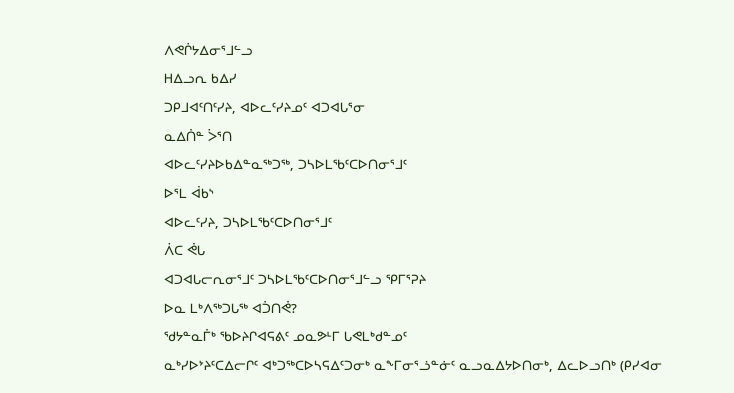ᐱᕙᒌᔭᐃᓂᕐᒧᓪᓗ
ᕼᐃᓗᕆ ᑲᐃᓯ
ᑐᑭᒧᐊᑦᑎᑦᓯᔨ, ᐊᐅᓚᑦᓯᔨᓄᑦ ᐊᑐᐊᒐᕐᓂ
ᓇᐃᑏᓐ ᐴᕐᑎ
ᐊᐅᓚᑦᓯᔨᐅᑲᐃᓐᓇᖅᑐᖅ, ᑐᓴᐅᒪᖃᑦᑕᐅᑎᓂᕐᒧᑦ
ᐅᕐᒪ ᐋᑲᔅ
ᐊᐅᓚᑦᓯᔨ, ᑐᓴᐅᒪᖃᑦᑕᐅᑎᓂᕐᒧᑦ
ᐲᑕ ᕚᒐ
ᐊᑐᐊᒐᓕᕆᓂᕐᒧᑦ ᑐᓴᐅᒪᖃᑦᑕᐅᑎᓂᕐᒧᓪᓗ ᕿᒥᕐᕈᔨ
ᐅᓇ ᒪᒃᐱᖅᑐᒐᖅ ᐊᑑᑎᕚ?
ᖁᔭᓐᓇᒦᒃ ᖃᐅᔨᒋᐊᕋᕕᑦ ᓄᓇᕗᒻᒥ ᒐᕙᒪᒃᑯᓐᓄᑦ
ᓇᒃᓯᐅᔾᔨᑦᑕᐃᓕᒋᑦ ᐊᒃᑐᖅᑕᐅᓴᕋᐃᑦᑐᓂᒃ ᓇᖕᒥᓂᕐᓘᓐᓃᑦ ᓇᓗᓇᐃᔭᐅᑎᓂᒃ, ᐃᓚᐅᓗᑎᒃ (ᑭᓯᐊᓂ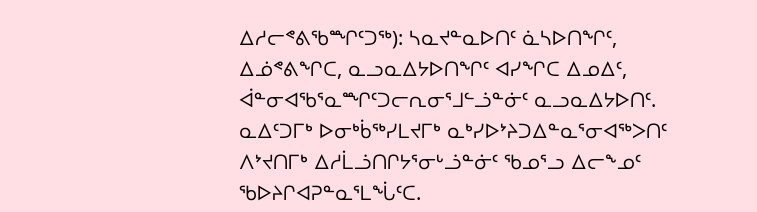ᐃᓱᓕᕝᕕᖃᙱᑦᑐᖅ): ᓴᓇᔪᓐᓇᐅᑎᑦ ᓈᓴᐅᑎᖏᑦ, ᐃᓅᕝᕕᖏᑕ, ᓇᓗᓇᐃᔭᐅᑎᖏᑦ ᐊᓯᖏᑕ ᐃᓄᐃᑦ, ᐋᓐᓂᐊᖃᕐᓇᙱᑦᑐᓕᕆᓂᕐᒧᓪᓘᓐᓃᑦ ᓇᓗᓇᐃᔭᐅᑎᑦ. ᓇᐃᑦᑐᒥᒃ ᐅᓂᒃᑳᖅᓯᒪᔪᒥᒃ ᓇᒃᓯᐅᔾᔨᑐᐃᓐᓇᕐᓂᐊᖅᐳᑎᑦ ᐱᔾᔪᑎᒥᒃ ᐃᓱᒫᓘᑎᒋᔭᕐᓂᒡᓘᓐᓃᑦ ᖃᓄᕐᓗ ᐃᓕᖕᓄᑦ ᖃᐅᔨᒋᐊᕈᓐᓇᕐᒪᖔᑦᑕ.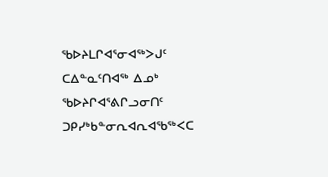ᖃᐅᔨᒪᒋᐊᕐᓂᐊᖅᐳᒍᑦ ᑕᐃᓐᓇᑦᑎᐊᖅ ᐃᓄᒃ ᖃᐅᔨᒋᐊᕐᕕᒋᓗᓂᑎᑦ ᑐᑭᓯᒃᑲᓐᓂᕆᐊᕆᐊᖃᖅᐸᑕ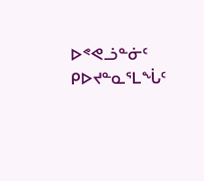ᐅᕝᕙᓘᓐᓃᑦ ᑭᐅᔪᓐᓇᕐᒪᖔᑦ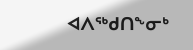ᐊᐱᖅᑯᑎᖕᓂᒃ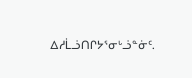ᐃᓱᒫᓘᑎᒋᔭᕐᓂᒡᓘᓐᓃᑦ.